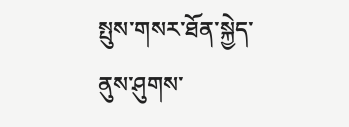སྤུས་གསར་ཐོན་སྐྱེད་ནུས་ཤུགས་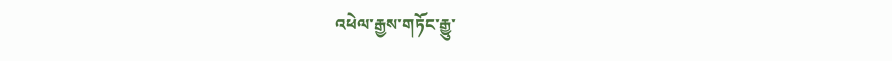འཕེལ་རྒྱས་གཏོང་རྒྱུ་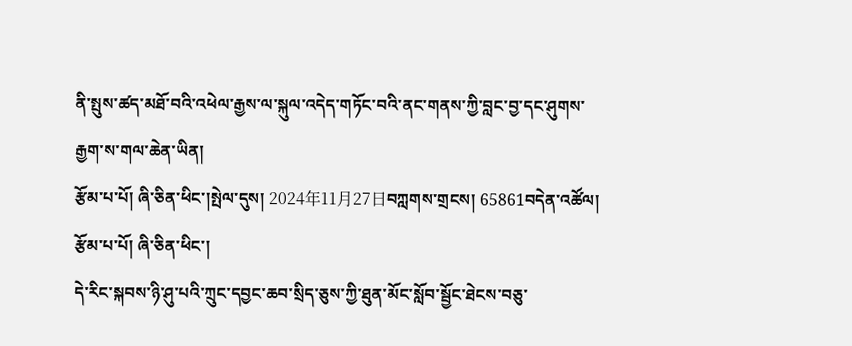ནི་སྤུས་ཚད་མཐོ་བའི་འཕེལ་རྒྱས་ལ་སྐུལ་འདེད་གཏོང་བའི་ནང་གནས་ཀྱི་བླང་བྱ་དང་ཤུགས་རྒྱག་ས་གལ་ཆེན་ཡིན།
རྩོམ་པ་པོ། ཞི་ཅིན་ཕིང་།སྤེལ་དུས། 2024年11月27日བཀླགས་གྲངས། 65861བདེན་འཚོལ།
རྩོམ་པ་པོ། ཞི་ཅིན་ཕིང་།
དེ་རིང་སྐབས་ཉི་ཤུ་པའི་ཀྲུང་དབྱང་ཆབ་སྲིད་ཅུས་ཀྱི་ཐུན་མོང་སློབ་སྦྱོང་ཐེངས་བཅུ་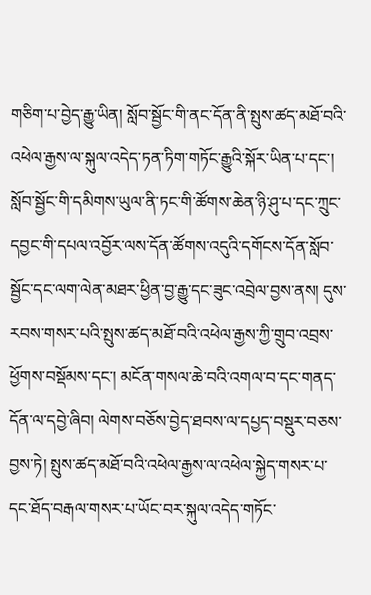གཅིག་པ་བྱེད་རྒྱུ་ཡིན། སློབ་སྦྱོང་གི་ནང་དོན་ནི་སྤུས་ཚད་མཐོ་བའི་འཕེལ་རྒྱས་ལ་སྐུལ་འདེད་ཏན་ཏིག་གཏོང་རྒྱུའི་སྐོར་ཡིན་པ་དང་། སློབ་སྦྱོང་གི་དམིགས་ཡུལ་ནི་ཏང་གི་ཚོགས་ཆེན་ཉི་ཤུ་པ་དང་ཀྲུང་དབྱང་གི་དཔལ་འབྱོར་ལས་དོན་ཚོགས་འདུའི་དགོངས་དོན་སློབ་སྦྱོང་དང་ལག་ལེན་མཐར་ཕྱིན་བྱ་རྒྱུ་དང་ཟུང་འབྲེལ་བྱས་ནས། དུས་རབས་གསར་པའི་སྤུས་ཚད་མཐོ་བའི་འཕེལ་རྒྱས་ཀྱི་གྲུབ་འབྲས་ཕྱོགས་བསྡོམས་དང་། མངོན་གསལ་ཆེ་བའི་འགལ་བ་དང་གནད་དོན་ལ་དབྱེ་ཞིབ། ལེགས་བཅོས་བྱེད་ཐབས་ལ་དཔྱད་བསྡུར་བཅས་བྱས་ཏེ། སྤུས་ཚད་མཐོ་བའི་འཕེལ་རྒྱས་ལ་འཕེལ་སྐྱེད་གསར་པ་དང་ཐོད་བརྒལ་གསར་པ་ཡོང་བར་སྐུལ་འདེད་གཏོང་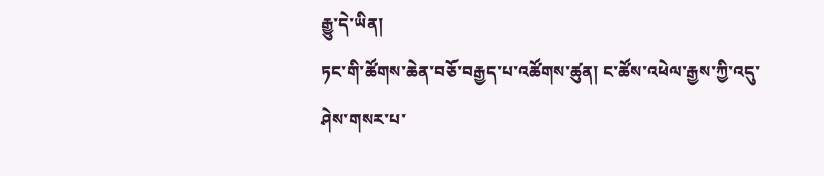རྒྱུ་དེ་ཡིན།
ཏང་གི་ཚོགས་ཆེན་བཅོ་བརྒྱད་པ་འཚོགས་ཚུན། ང་ཚོས་འཕེལ་རྒྱས་ཀྱི་འདུ་ཤེས་གསར་པ་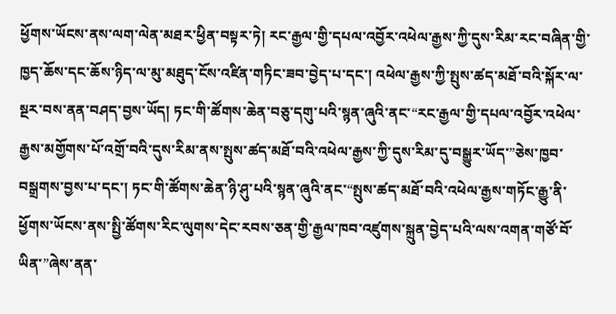ཕྱོགས་ཡོངས་ནས་ལག་ལེན་མཐར་ཕྱིན་བསྟར་ཏེ། རང་རྒྱལ་གྱི་དཔལ་འབྱོར་འཕེལ་རྒྱས་ཀྱི་དུས་རིམ་རང་བཞིན་གྱི་ཁྱད་ཆོས་དང་ཆོས་ཉིད་ལ་མུ་མཐུད་ངོས་འཛིན་གཏིང་ཟབ་བྱེད་པ་དང་། འཕེལ་རྒྱས་ཀྱི་སྤུས་ཚད་མཐོ་བའི་སྐོར་ལ་སྔར་བས་ནན་བཤད་བྱས་ཡོད། ཏང་གི་ཚོགས་ཆེན་བཅུ་དགུ་པའི་སྙན་ཞུའི་ནང་“རང་རྒྱལ་གྱི་དཔལ་འབྱོར་འཕེལ་རྒྱས་མགྱོགས་པོ་འགྲོ་བའི་དུས་རིམ་ནས་སྤུས་ཚད་མཐོ་བའི་འཕེལ་རྒྱས་ཀྱི་དུས་རིམ་དུ་བསྒྱུར་ཡོད་”ཅེས་ཁྱབ་བསྒྲགས་བྱས་པ་དང་། ཏང་གི་ཚོགས་ཆེན་ཉི་ཤུ་པའི་སྙན་ཞུའི་ནང་“སྤུས་ཚད་མཐོ་བའི་འཕེལ་རྒྱས་གཏོང་རྒྱུ་ནི་ཕྱོགས་ཡོངས་ནས་སྤྱི་ཚོགས་རིང་ལུགས་དེང་རབས་ཅན་གྱི་རྒྱལ་ཁབ་འཛུགས་སྐྲུན་བྱེད་པའི་ལས་འགན་གཙོ་བོ་ཡིན་”ཞེས་ནན་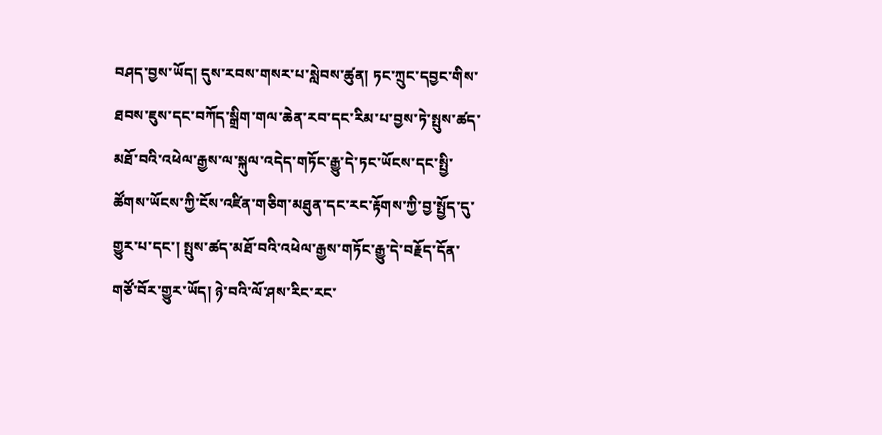བཤད་བྱས་ཡོད། དུས་རབས་གསར་པ་སླེབས་ཚུན། ཏང་ཀྲུང་དབྱང་གིས་ཐབས་ཇུས་དང་བཀོད་སྒྲིག་གལ་ཆེན་རབ་དང་རིམ་པ་བྱས་ཏེ་སྤུས་ཚད་མཐོ་བའི་འཕེལ་རྒྱས་ལ་སྐུལ་འདེད་གཏོང་རྒྱུ་དེ་ཏང་ཡོངས་དང་སྤྱི་ཚོགས་ཡོངས་ཀྱི་ངོས་འཛིན་གཅིག་མཐུན་དང་རང་རྟོགས་ཀྱི་བྱ་སྤྱོད་དུ་གྱུར་པ་དང་། སྤུས་ཚད་མཐོ་བའི་འཕེལ་རྒྱས་གཏོང་རྒྱུ་དེ་བརྗོད་དོན་གཙོ་བོར་གྱུར་ཡོད། ཉེ་བའི་ལོ་ཤས་རིང་རང་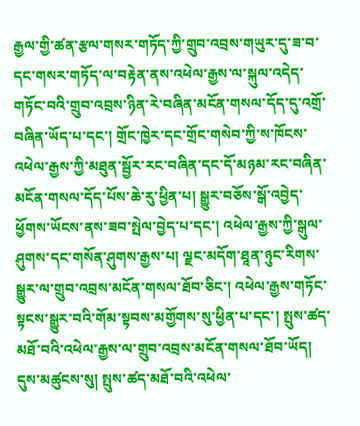རྒྱལ་གྱི་ཚན་རྩལ་གསར་གཏོད་ཀྱི་གྲུབ་འབྲས་གཡུར་དུ་ཟ་བ་དང་གསར་གཏོད་ལ་བརྟེན་ནས་འཕེལ་རྒྱས་ལ་སྐུལ་འདེད་གཏོང་བའི་གྲུབ་འབྲས་ཉིན་རེ་བཞིན་མངོན་གསལ་དོད་དུ་འགྲོ་བཞིན་ཡོད་པ་དང་། གྲོང་ཁྱེར་དང་གྲོང་གསེབ་ཀྱི་ས་ཁོངས་འཕེལ་རྒྱས་ཀྱི་མཐུན་སྦྱོར་རང་བཞིན་དང་དོ་མཉམ་རང་བཞིན་མངོན་གསལ་དོད་པོས་ཆེ་རུ་ཕྱིན་པ། སྒྱུར་བཅོས་སྒོ་འབྱེད་ཕྱོགས་ཡོངས་ནས་ཟབ་སྤེལ་བྱེད་པ་དང་། འཕེལ་རྒྱས་ཀྱི་སྒུལ་ཤུགས་དང་གསོན་ཤུགས་རྒྱས་པ། ལྗང་མདོག་ཐཱན་ཉུང་རིགས་སྒྱུར་ལ་གྲུབ་འབྲས་མངོན་གསལ་ཐོབ་ཅིང་། འཕེལ་རྒྱས་གཏོང་སྟངས་སྒྱུར་བའི་གོམ་སྟབས་མགྱོགས་སུ་ཕྱིན་པ་དང་། སྤུས་ཚད་མཐོ་བའི་འཕེལ་རྒྱས་ལ་གྲུབ་འབྲས་མངོན་གསལ་ཐོབ་ཡོད།
དུས་མཚུངས་སུ། སྤུས་ཚད་མཐོ་བའི་འཕེལ་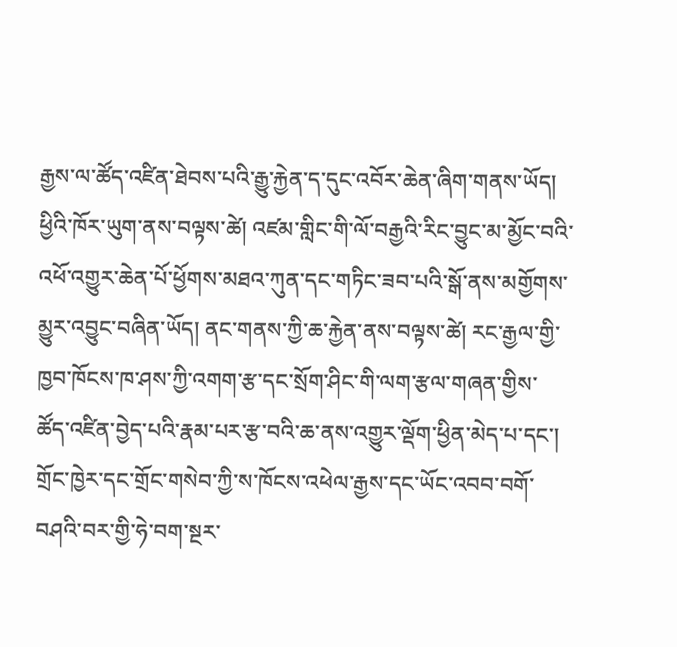རྒྱས་ལ་ཚོད་འཛིན་ཐེབས་པའི་རྒྱུ་རྐྱེན་ད་དུང་འབོར་ཆེན་ཞིག་གནས་ཡོད། ཕྱིའི་ཁོར་ཡུག་ནས་བལྟས་ཚེ། འཛམ་གླིང་གི་ལོ་བརྒྱའི་རིང་བྱུང་མ་མྱོང་བའི་འཕོ་འགྱུར་ཆེན་པོ་ཕྱོགས་མཐའ་ཀུན་དང་གཏིང་ཟབ་པའི་སྒོ་ནས་མགྱོགས་མྱུར་འབྱུང་བཞིན་ཡོད། ནང་གནས་ཀྱི་ཆ་རྐྱེན་ནས་བལྟས་ཚེ། རང་རྒྱལ་གྱི་ཁྱབ་ཁོངས་ཁ་ཤས་ཀྱི་འགག་རྩ་དང་སྲོག་ཤིང་གི་ལག་རྩལ་གཞན་གྱིས་ཚོད་འཛིན་བྱེད་པའི་རྣམ་པར་རྩ་བའི་ཆ་ནས་འགྱུར་ལྡོག་ཕྱིན་མེད་པ་དང་། གྲོང་ཁྱེར་དང་གྲོང་གསེབ་ཀྱི་ས་ཁོངས་འཕེལ་རྒྱས་དང་ཡོང་འབབ་བགོ་བཤའི་བར་གྱི་ཧེ་བག་སྔར་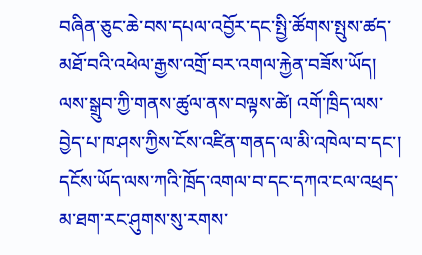བཞིན་ཅུང་ཆེ་བས་དཔལ་འབྱོར་དང་སྤྱི་ཚོགས་སྤུས་ཚད་མཐོ་བའི་འཕེལ་རྒྱས་འགྲོ་བར་འགལ་རྐྱེན་བཟོས་ཡོད། ལས་སྒྲུབ་ཀྱི་གནས་ཚུལ་ནས་བལྟས་ཚེ། འགོ་ཁྲིད་ལས་བྱེད་པ་ཁ་ཤས་ཀྱིས་ངོས་འཛིན་གནད་ལ་མི་འཁེལ་བ་དང་། དངོས་ཡོད་ལས་ཀའི་ཁྲོད་འགལ་བ་དང་དཀའ་ངལ་འཕྲད་མ་ཐག་རང་ཤུགས་སུ་རགས་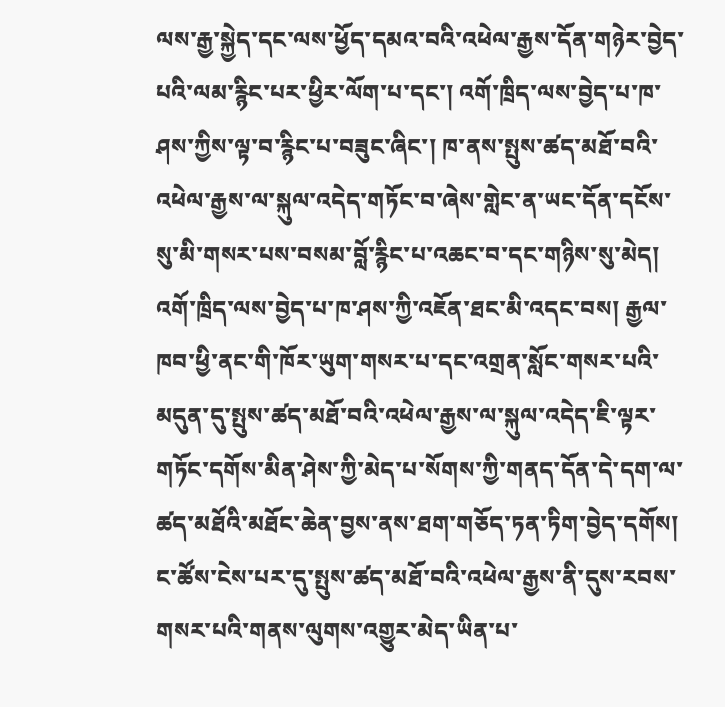ལས་རྒྱ་སྐྱེད་དང་ལས་ཕྱོད་དམའ་བའི་འཕེལ་རྒྱས་དོན་གཉེར་བྱེད་པའི་ལམ་རྙིང་པར་ཕྱིར་ལོག་པ་དང་། འགོ་ཁྲིད་ལས་བྱེད་པ་ཁ་ཤས་ཀྱིས་ལྟ་བ་རྙིང་པ་བཟུང་ཞིང་། ཁ་ནས་སྤུས་ཚད་མཐོ་བའི་འཕེལ་རྒྱས་ལ་སྐུལ་འདེད་གཏོང་བ་ཞེས་གླེང་ན་ཡང་དོན་དངོས་སུ་མི་གསར་པས་བསམ་བློ་རྙིང་པ་འཆང་བ་དང་གཉིས་སུ་མེད། འགོ་ཁྲིད་ལས་བྱེད་པ་ཁ་ཤས་ཀྱི་འཇོན་ཐང་མི་འདང་བས། རྒྱལ་ཁབ་ཕྱི་ནང་གི་ཁོར་ཡུག་གསར་པ་དང་འགྲན་སློང་གསར་པའི་མདུན་དུ་སྤུས་ཚད་མཐོ་བའི་འཕེལ་རྒྱས་ལ་སྐུལ་འདེད་ཇི་ལྟར་གཏོང་དགོས་མིན་ཤེས་ཀྱི་མེད་པ་སོགས་ཀྱི་གནད་དོན་དེ་དག་ལ་ཚད་མཐོའི་མཐོང་ཆེན་བྱས་ནས་ཐག་གཅོད་ཏན་ཏིག་བྱེད་དགོས། ང་ཚོས་ངེས་པར་དུ་སྤུས་ཚད་མཐོ་བའི་འཕེལ་རྒྱས་ནི་དུས་རབས་གསར་པའི་གནས་ལུགས་འགྱུར་མེད་ཡིན་པ་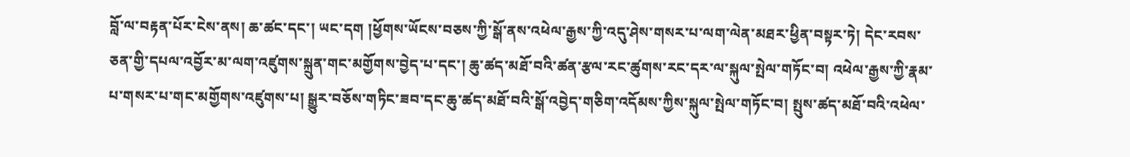བློ་ལ་བརྟན་པོར་ངེས་ནས། ཆ་ཚང་དང་། ཡང་དག །ཕྱོགས་ཡོངས་བཅས་ཀྱི་སྒོ་ནས་འཕེལ་རྒྱས་ཀྱི་འདུ་ཤེས་གསར་པ་ལག་ལེན་མཐར་ཕྱིན་བསྟར་ཏེ། དེང་རབས་ཅན་གྱི་དཔལ་འབྱོར་མ་ལག་འཛུགས་སྐྲུན་གང་མགྱོགས་བྱེད་པ་དང་། ཆུ་ཚད་མཐོ་བའི་ཚན་རྩལ་རང་ཚུགས་རང་དར་ལ་སྐུལ་སྤེལ་གཏོང་བ། འཕེལ་རྒྱས་ཀྱི་རྣམ་པ་གསར་པ་གང་མགྱོགས་འཛུགས་པ། སྒྱུར་བཅོས་གཏིང་ཟབ་དང་ཆུ་ཚད་མཐོ་བའི་སྒོ་འབྱེད་གཅིག་འདོམས་ཀྱིས་སྐུལ་སྤེལ་གཏོང་བ། སྤུས་ཚད་མཐོ་བའི་འཕེལ་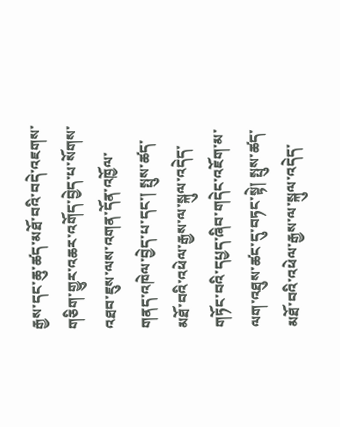རྒྱས་དང་ཆུ་ཚད་མཐོ་བའི་བདེ་འཇགས་གཅིག་གྱུར་འཆར་འགོད་བྱེད་པ་སོགས་འཐབ་ཇུས་ལས་འགན་དོན་འཁྱོལ་གནད་འཁེལ་བྱེད་པ་དང་། སྤུས་ཚད་མཐོ་བའི་འཕེལ་རྒྱས་ལ་སྐུལ་འདེད་གཏོང་བའི་དཔྱད་ཞིབ་གདེང་འཇོག་མ་ལག་འཐུས་ཚང་དུ་བཏང་སྟེ། སྤུས་ཚད་མཐོ་བའི་འཕེལ་རྒྱས་ལ་སྐུལ་འདེད་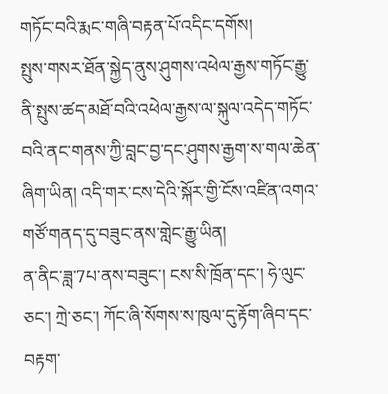གཏོང་བའི་རྨང་གཞི་བརྟན་པོ་འདིང་དགོས།
སྤུས་གསར་ཐོན་སྐྱེད་ནུས་ཤུགས་འཕེལ་རྒྱས་གཏོང་རྒྱུ་ནི་སྤུས་ཚད་མཐོ་བའི་འཕེལ་རྒྱས་ལ་སྐུལ་འདེད་གཏོང་བའི་ནང་གནས་ཀྱི་བླང་བྱ་དང་ཤུགས་རྒྱག་ས་གལ་ཆེན་ཞིག་ཡིན། འདི་གར་ངས་དེའི་སྐོར་གྱི་ངོས་འཛིན་འགའ་གཙོ་གནད་དུ་བཟུང་ནས་གླེང་རྒྱུ་ཡིན།
ན་ནིང་ཟླ་7པ་ནས་བཟུང་། ངས་སི་ཁྲོན་དང་། ཧེ་ལུང་ཅང་། ཀྲེ་ཅང་། ཀོང་ཞི་སོགས་ས་ཁུལ་དུ་རྟོག་ཞིབ་དང་བརྟག་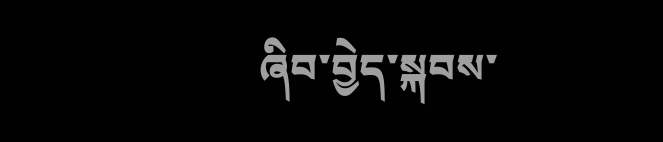ཞིབ་བྱེད་སྐབས་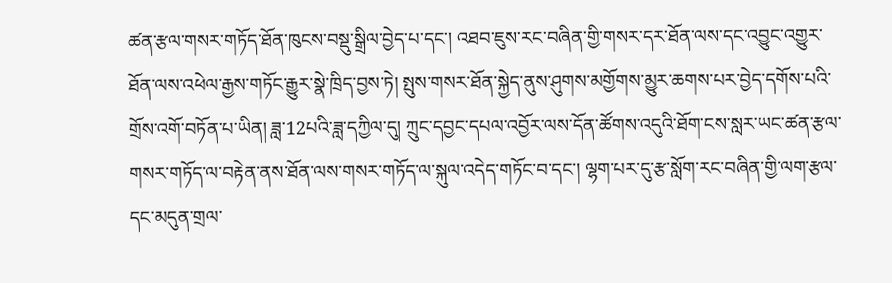ཚན་རྩལ་གསར་གཏོད་ཐོན་ཁུངས་བསྡུ་སྒྲིལ་བྱེད་པ་དང་། འཐབ་ཇུས་རང་བཞིན་གྱི་གསར་དར་ཐོན་ལས་དང་འབྱུང་འགྱུར་ཐོན་ལས་འཕེལ་རྒྱས་གཏོང་རྒྱུར་སྣེ་ཁྲིད་བྱས་ཏེ། སྤུས་གསར་ཐོན་སྐྱེད་ནུས་ཤུགས་མགྱོགས་མྱུར་ཆགས་པར་བྱེད་དགོས་པའི་གྲོས་འགོ་བཏོན་པ་ཡིན། ཟླ་12པའི་ཟླ་དཀྱིལ་དུ། ཀྲུང་དབྱང་དཔལ་འབྱོར་ལས་དོན་ཚོགས་འདུའི་ཐོག་ངས་སླར་ཡང་ཚན་རྩལ་གསར་གཏོད་ལ་བརྟེན་ནས་ཐོན་ལས་གསར་གཏོད་ལ་སྐུལ་འདེད་གཏོང་བ་དང་། ལྷག་པར་དུ་རྩ་སློག་རང་བཞིན་གྱི་ལག་རྩལ་དང་མདུན་གྲལ་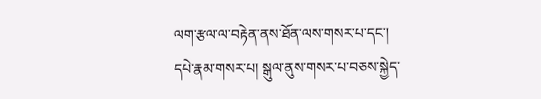ལག་རྩལ་ལ་བརྟེན་ནས་ཐོན་ལས་གསར་པ་དང་། དཔེ་རྣམ་གསར་པ། སྒུལ་ནུས་གསར་པ་བཅས་སྐྱེད་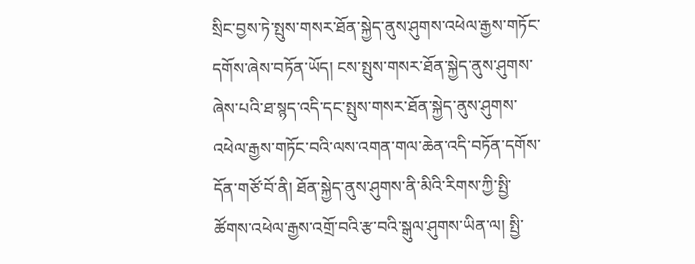སྲིང་བྱས་ཏེ་སྤུས་གསར་ཐོན་སྐྱེད་ནུས་ཤུགས་འཕེལ་རྒྱས་གཏོང་དགོས་ཞེས་བཏོན་ཡོད། ངས་སྤུས་གསར་ཐོན་སྐྱེད་ནུས་ཤུགས་ཞེས་པའི་ཐ་སྙད་འདི་དང་སྤུས་གསར་ཐོན་སྐྱེད་ནུས་ཤུགས་འཕེལ་རྒྱས་གཏོང་བའི་ལས་འགན་གལ་ཆེན་འདི་བཏོན་དགོས་དོན་གཙོ་བོ་ནི། ཐོན་སྐྱེད་ནུས་ཤུགས་ནི་མིའི་རིགས་ཀྱི་སྤྱི་ཚོགས་འཕེལ་རྒྱས་འགྲོ་བའི་རྩ་བའི་སྒུལ་ཤུགས་ཡིན་ལ། སྤྱི་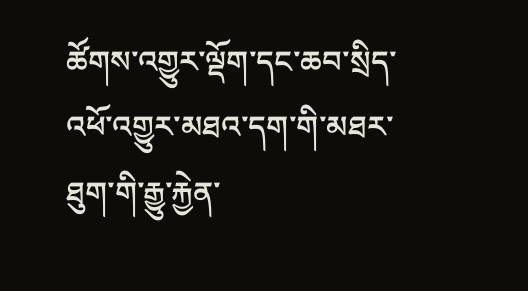ཚོགས་འགྱུར་ལྡོག་དང་ཆབ་སྲིད་འཕོ་འགྱུར་མཐའ་དག་གི་མཐར་ཐུག་གི་རྒྱུ་རྐྱེན་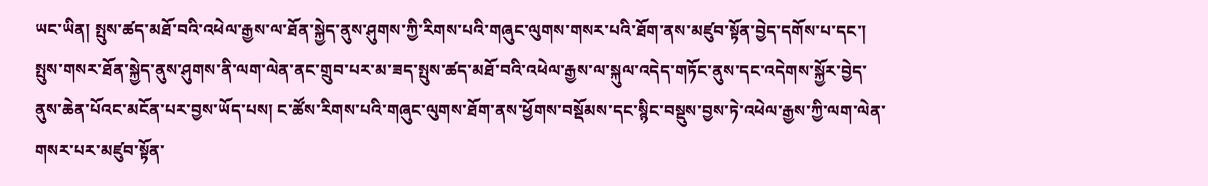ཡང་ཡིན། སྤུས་ཚད་མཐོ་བའི་འཕེལ་རྒྱས་ལ་ཐོན་སྐྱེད་ནུས་ཤུགས་ཀྱི་རིགས་པའི་གཞུང་ལུགས་གསར་པའི་ཐོག་ནས་མཛུབ་སྟོན་བྱེད་དགོས་པ་དང་། སྤུས་གསར་ཐོན་སྐྱེད་ནུས་ཤུགས་ནི་ལག་ལེན་ནང་གྲུབ་པར་མ་ཟད་སྤུས་ཚད་མཐོ་བའི་འཕེལ་རྒྱས་ལ་སྐུལ་འདེད་གཏོང་ནུས་དང་འདེགས་སྐྱོར་བྱེད་ནུས་ཆེན་པོའང་མངོན་པར་བྱས་ཡོད་པས། ང་ཚོས་རིགས་པའི་གཞུང་ལུགས་ཐོག་ནས་ཕྱོགས་བསྡོམས་དང་སྙིང་བསྡུས་བྱས་ཏེ་འཕེལ་རྒྱས་ཀྱི་ལག་ལེན་གསར་པར་མཛུབ་སྟོན་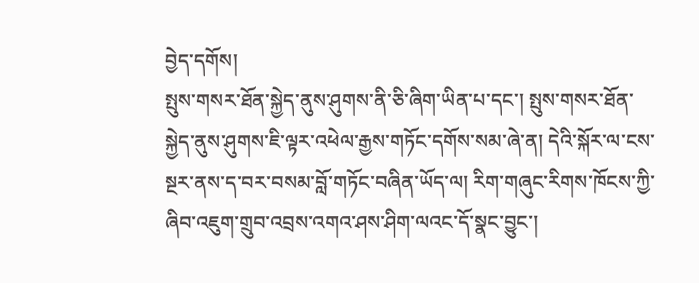བྱེད་དགོས།
སྤུས་གསར་ཐོན་སྐྱེད་ནུས་ཤུགས་ནི་ཅི་ཞིག་ཡིན་པ་དང་། སྤུས་གསར་ཐོན་སྐྱེད་ནུས་ཤུགས་ཇི་ལྟར་འཕེལ་རྒྱས་གཏོང་དགོས་སམ་ཞེ་ན། དེའི་སྐོར་ལ་ངས་སྔར་ནས་ད་བར་བསམ་བློ་གཏོང་བཞིན་ཡོད་ལ། རིག་གཞུང་རིགས་ཁོངས་ཀྱི་ཞིབ་འཇུག་གྲུབ་འབྲས་འགའ་ཤས་ཤིག་ལའང་དོ་སྣང་བྱུང་།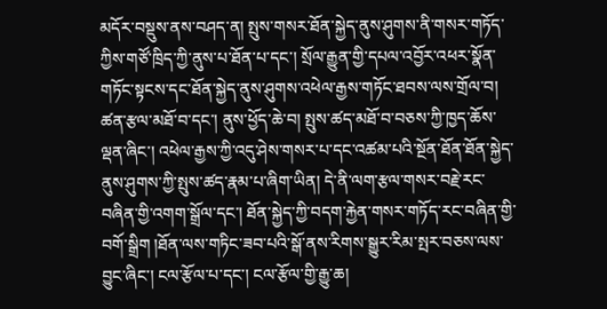མདོར་བསྡུས་ནས་བཤད་ན། སྤུས་གསར་ཐོན་སྐྱེད་ནུས་ཤུགས་ནི་གསར་གཏོད་ཀྱིས་གཙོ་ཁྲིད་ཀྱི་ནུས་པ་ཐོན་པ་དང་། སྲོལ་རྒྱུན་གྱི་དཔལ་འབྱོར་འཕར་སྣོན་གཏོང་སྟངས་དང་ཐོན་སྐྱེད་ནུས་ཤུགས་འཕེལ་རྒྱས་གཏོང་ཐབས་ལས་གྲོལ་བ། ཚན་རྩལ་མཐོ་བ་དང་། ནུས་ཕྱོད་ཆེ་བ། སྤུས་ཚད་མཐོ་བ་བཅས་ཀྱི་ཁྱད་ཆོས་ལྡན་ཞིང་། འཕེལ་རྒྱས་ཀྱི་འདུ་ཤེས་གསར་པ་དང་འཚམ་པའི་སྔོན་ཐོན་ཐོན་སྐྱེད་ནུས་ཤུགས་ཀྱི་སྤུས་ཚད་རྣམ་པ་ཞིག་ཡིན། དེ་ནི་ལག་རྩལ་གསར་བརྗེ་རང་བཞིན་གྱི་འགག་སྒྲོལ་དང་། ཐོན་སྐྱེད་ཀྱི་བདག་རྐྱེན་གསར་གཏོད་རང་བཞིན་གྱི་བགོ་སྒྲིག །ཐོན་ལས་གཏིང་ཟབ་པའི་སྒོ་ནས་རིགས་སྒྱུར་རིམ་སྤར་བཅས་ལས་བྱུང་ཞིང་། ངལ་རྩོལ་པ་དང་། ངལ་རྩོལ་གྱི་རྒྱུ་ཆ།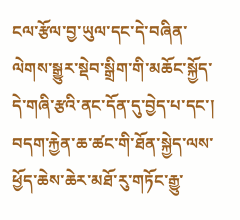ངལ་རྩོལ་བྱ་ཡུལ་དང་དེ་བཞིན་ལེགས་སྒྱུར་སྡེབ་སྒྲིག་གི་མཆོང་སྐྱོད་དེ་གཞི་རྩའི་ནང་དོན་དུ་བྱེད་པ་དང་། བདག་རྐྱེན་ཆ་ཚང་གི་ཐོན་སྐྱེད་ལས་ཕྱོད་ཆེས་ཆེར་མཐོ་རུ་གཏོང་རྒྱུ་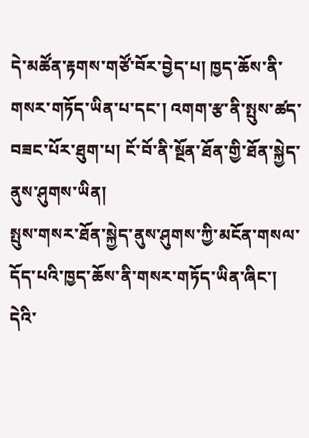དེ་མཚོན་རྟགས་གཙོ་བོར་བྱེད་པ། ཁྱད་ཆོས་ནི་གསར་གཏོད་ཡིན་པ་དང་། འགག་རྩ་ནི་སྤུས་ཚད་བཟང་པོར་ཐུག་པ། ངོ་བོ་ནི་སྔོན་ཐོན་གྱི་ཐོན་སྐྱེད་ནུས་ཤུགས་ཡིན།
སྤུས་གསར་ཐོན་སྐྱེད་ནུས་ཤུགས་ཀྱི་མངོན་གསལ་དོད་པའི་ཁྱད་ཆོས་ནི་གསར་གཏོད་ཡིན་ཞིང་། དེའི་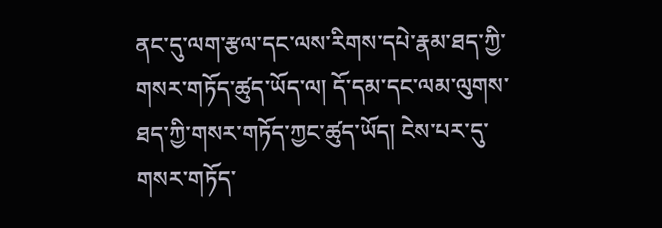ནང་དུ་ལག་རྩལ་དང་ལས་རིགས་དཔེ་རྣམ་ཐད་ཀྱི་གསར་གཏོད་ཚུད་ཡོད་ལ། དོ་དམ་དང་ལམ་ལུགས་ཐད་ཀྱི་གསར་གཏོད་ཀྱང་ཚུད་ཡོད། ངེས་པར་དུ་གསར་གཏོད་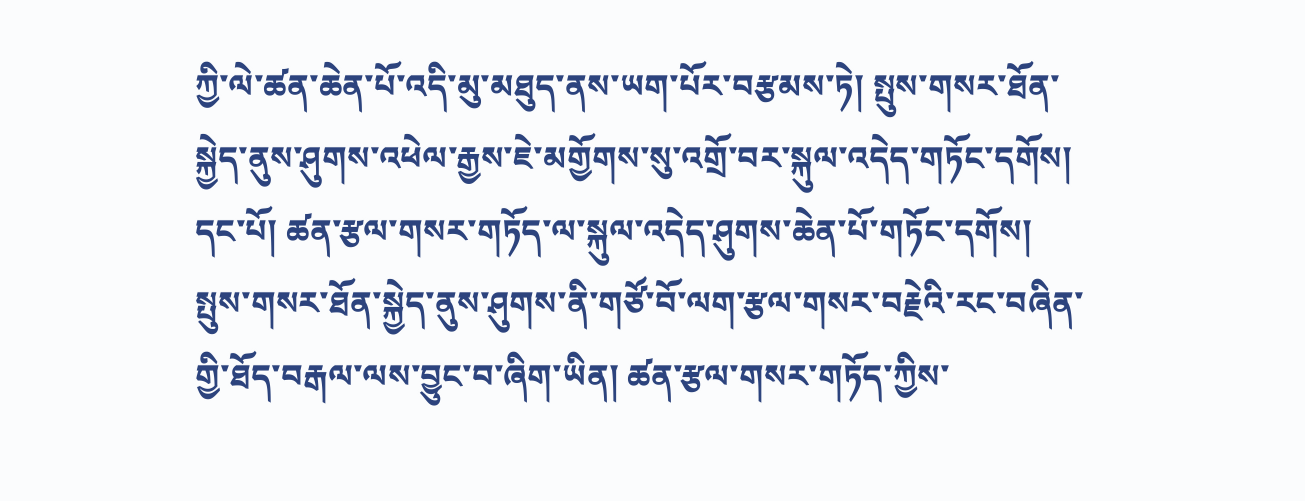ཀྱི་ལེ་ཚན་ཆེན་པོ་འདི་མུ་མཐུད་ནས་ཡག་པོར་བརྩམས་ཏེ། སྤུས་གསར་ཐོན་སྐྱེད་ནུས་ཤུགས་འཕེལ་རྒྱས་ཇེ་མགྱོགས་སུ་འགྲོ་བར་སྐུལ་འདེད་གཏོང་དགོས།
དང་པོ། ཚན་རྩལ་གསར་གཏོད་ལ་སྐུལ་འདེད་ཤུགས་ཆེན་པོ་གཏོང་དགོས། སྤུས་གསར་ཐོན་སྐྱེད་ནུས་ཤུགས་ནི་གཙོ་བོ་ལག་རྩལ་གསར་བརྗེའི་རང་བཞིན་གྱི་ཐོད་བརྒལ་ལས་བྱུང་བ་ཞིག་ཡིན། ཚན་རྩལ་གསར་གཏོད་ཀྱིས་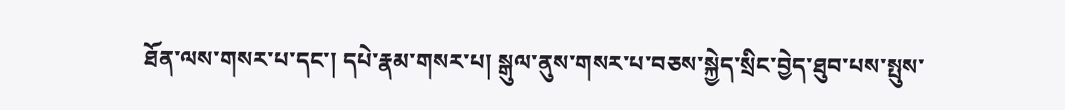ཐོན་ལས་གསར་པ་དང་། དཔེ་རྣམ་གསར་པ། སྒུལ་ནུས་གསར་པ་བཅས་སྐྱེད་སྲིང་བྱེད་ཐུབ་པས་སྤུས་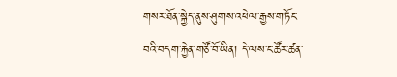གསར་ཐོན་སྐྱེད་ནུས་ཤུགས་འཕེལ་རྒྱས་གཏོང་བའི་བདག་རྐྱེན་གཙོ་བོ་ཡིན། དེ་ལས་ང་ཚོར་ཚན་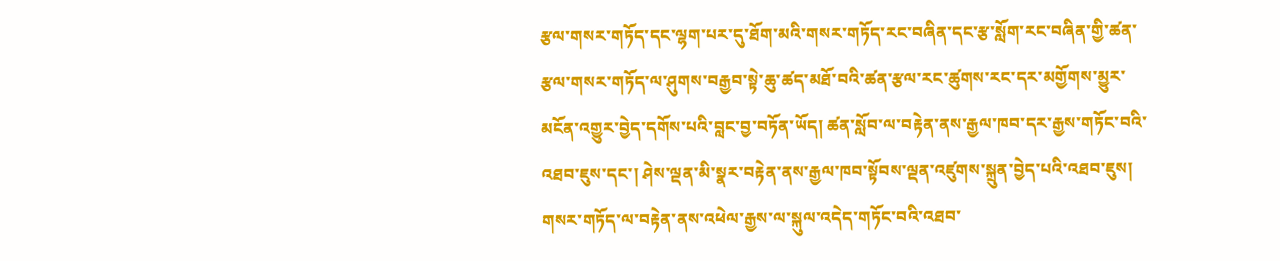རྩལ་གསར་གཏོད་དང་ལྷག་པར་དུ་ཐོག་མའི་གསར་གཏོད་རང་བཞིན་དང་རྩ་སློག་རང་བཞིན་གྱི་ཚན་རྩལ་གསར་གཏོད་ལ་ཤུགས་བརྒྱབ་སྟེ་ཆུ་ཚད་མཐོ་བའི་ཚན་རྩལ་རང་ཚུགས་རང་དར་མགྱོགས་མྱུར་མངོན་འགྱུར་བྱེད་དགོས་པའི་བླང་བྱ་བཏོན་ཡོད། ཚན་སློབ་ལ་བརྟེན་ནས་རྒྱལ་ཁབ་དར་རྒྱས་གཏོང་བའི་འཐབ་ཇུས་དང་། ཤེས་ལྡན་མི་སྣར་བརྟེན་ནས་རྒྱལ་ཁབ་སྟོབས་ལྡན་འཛུགས་སྐྲུན་བྱེད་པའི་འཐབ་ཇུས། གསར་གཏོད་ལ་བརྟེན་ནས་འཕེལ་རྒྱས་ལ་སྐུལ་འདེད་གཏོང་བའི་འཐབ་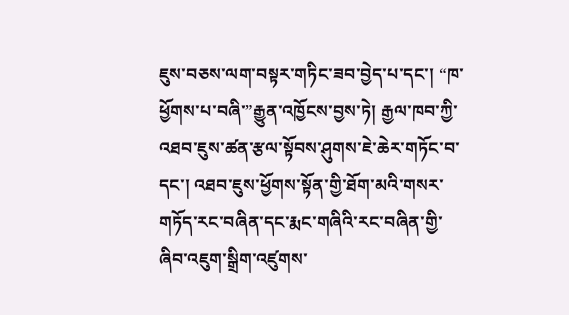ཇུས་བཅས་ལག་བསྟར་གཏིང་ཟབ་བྱེད་པ་དང་། “ཁ་ཕྱོགས་པ་བཞི་”རྒྱུན་འཁྱོངས་བྱས་ཏེ། རྒྱལ་ཁབ་ཀྱི་འཐབ་ཇུས་ཚན་རྩལ་སྟོབས་ཤུགས་ཇེ་ཆེར་གཏོང་བ་དང་། འཐབ་ཇུས་ཕྱོགས་སྟོན་གྱི་ཐོག་མའི་གསར་གཏོད་རང་བཞིན་དང་རྨང་གཞིའི་རང་བཞིན་གྱི་ཞིབ་འཇུག་སྒྲིག་འཛུགས་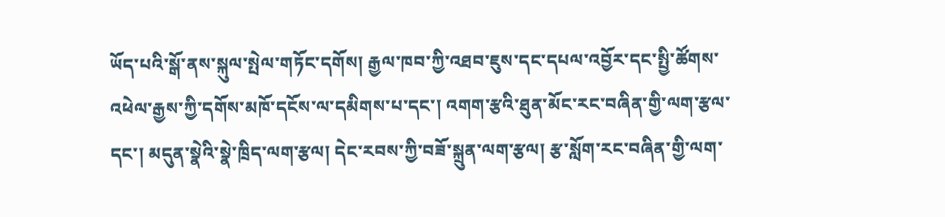ཡོད་པའི་སྒོ་ནས་སྐུལ་སྤེལ་གཏོང་དགོས། རྒྱལ་ཁབ་ཀྱི་འཐབ་ཇུས་དང་དཔལ་འབྱོར་དང་སྤྱི་ཚོགས་འཕེལ་རྒྱས་ཀྱི་དགོས་མཁོ་དངོས་ལ་དམིགས་པ་དང་། འགག་རྩའི་ཐུན་མོང་རང་བཞིན་གྱི་ལག་རྩལ་དང་། མདུན་སྣེའི་སྣེ་ཁྲིད་ལག་རྩལ། དེང་རབས་ཀྱི་བཟོ་སྐྲུན་ལག་རྩལ། རྩ་སློག་རང་བཞིན་གྱི་ལག་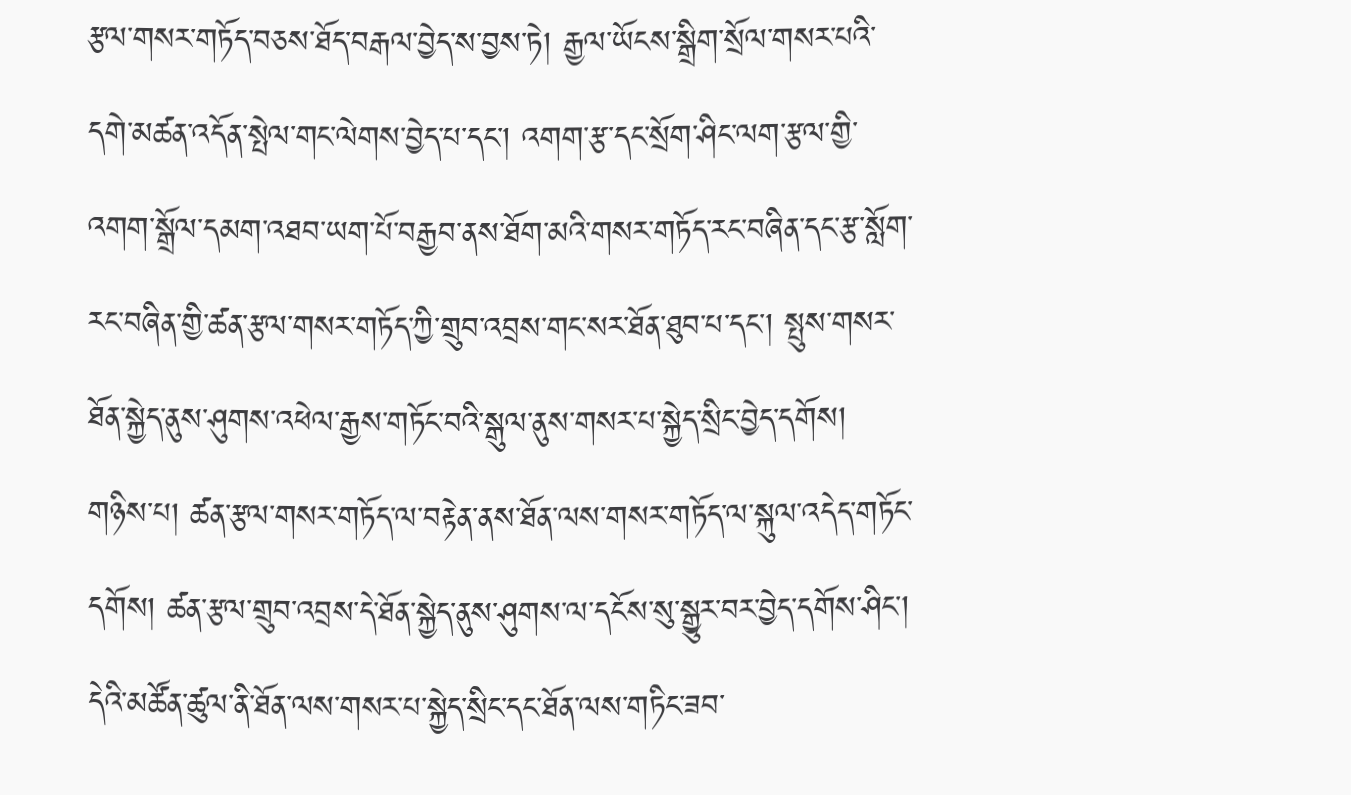རྩལ་གསར་གཏོད་བཅས་ཐོད་བརྒལ་བྱེད་ས་བྱས་ཏེ། རྒྱལ་ཡོངས་སྒྲིག་སྲོལ་གསར་པའི་དགེ་མཚན་འདོན་སྤེལ་གང་ལེགས་བྱེད་པ་དང་། འགག་རྩ་དང་སྲོག་ཤིང་ལག་རྩལ་གྱི་འགག་སྒྲོལ་དམག་འཐབ་ཡག་པོ་བརྒྱབ་ནས་ཐོག་མའི་གསར་གཏོད་རང་བཞིན་དང་རྩ་སློག་རང་བཞིན་གྱི་ཚན་རྩལ་གསར་གཏོད་ཀྱི་གྲུབ་འབྲས་གང་སར་ཐོན་ཐུབ་པ་དང་། སྤུས་གསར་ཐོན་སྐྱེད་ནུས་ཤུགས་འཕེལ་རྒྱས་གཏོང་བའི་སྒུལ་ནུས་གསར་པ་སྐྱེད་སྲིང་བྱེད་དགོས།
གཉིས་པ། ཚན་རྩལ་གསར་གཏོད་ལ་བརྟེན་ནས་ཐོན་ལས་གསར་གཏོད་ལ་སྐུལ་འདེད་གཏོང་དགོས། ཚན་རྩལ་གྲུབ་འབྲས་དེ་ཐོན་སྐྱེད་ནུས་ཤུགས་ལ་དངོས་སུ་སྒྱུར་བར་བྱེད་དགོས་ཤིང་། དེའི་མཚོན་ཚུལ་ནི་ཐོན་ལས་གསར་པ་སྐྱེད་སྲིང་དང་ཐོན་ལས་གཏིང་ཟབ་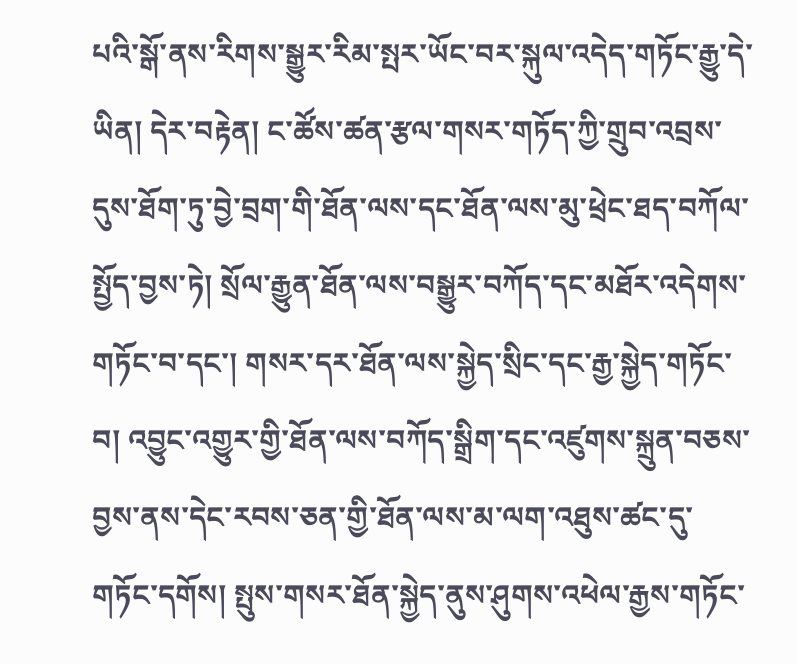པའི་སྒོ་ནས་རིགས་སྒྱུར་རིམ་སྤར་ཡོང་བར་སྐུལ་འདེད་གཏོང་རྒྱུ་དེ་ཡིན། དེར་བརྟེན། ང་ཚོས་ཚན་རྩལ་གསར་གཏོད་ཀྱི་གྲུབ་འབྲས་དུས་ཐོག་ཏུ་བྱེ་བྲག་གི་ཐོན་ལས་དང་ཐོན་ལས་མུ་ཕྲེང་ཐད་བཀོལ་སྤྱོད་བྱས་ཏེ། སྲོལ་རྒྱུན་ཐོན་ལས་བསྒྱུར་བཀོད་དང་མཐོར་འདེགས་གཏོང་བ་དང་། གསར་དར་ཐོན་ལས་སྐྱེད་སྲིང་དང་རྒྱ་སྐྱེད་གཏོང་བ། འབྱུང་འགྱུར་གྱི་ཐོན་ལས་བཀོད་སྒྲིག་དང་འཛུགས་སྐྲུན་བཅས་བྱས་ནས་དེང་རབས་ཅན་གྱི་ཐོན་ལས་མ་ལག་འཐུས་ཚང་དུ་གཏོང་དགོས། སྤུས་གསར་ཐོན་སྐྱེད་ནུས་ཤུགས་འཕེལ་རྒྱས་གཏོང་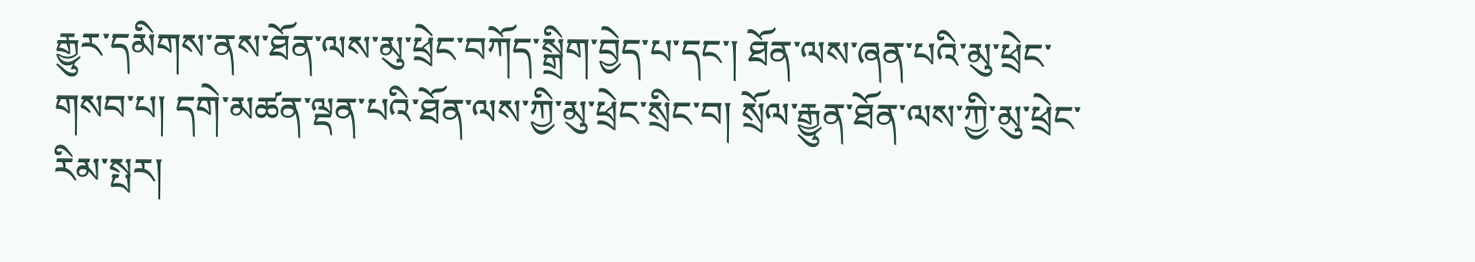རྒྱུར་དམིགས་ནས་ཐོན་ལས་མུ་ཕྲེང་བཀོད་སྒྲིག་བྱེད་པ་དང་། ཐོན་ལས་ཞན་པའི་མུ་ཕྲེང་གསབ་པ། དགེ་མཚན་ལྡན་པའི་ཐོན་ལས་ཀྱི་མུ་ཕྲེང་སྲིང་བ། སྲོལ་རྒྱུན་ཐོན་ལས་ཀྱི་མུ་ཕྲེང་རིམ་སྤར།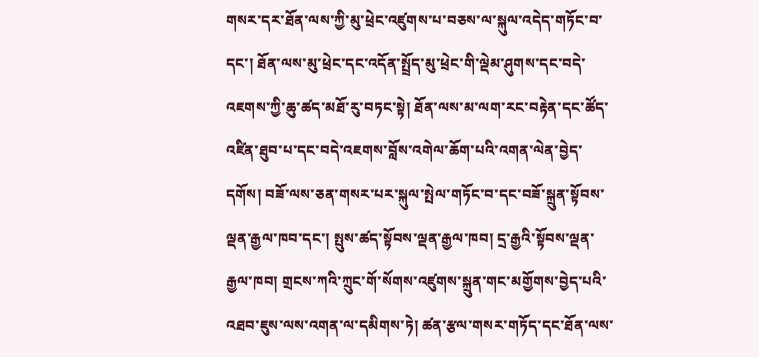གསར་དར་ཐོན་ལས་ཀྱི་མུ་ཕྲེང་འཛུགས་པ་བཅས་ལ་སྐུལ་འདེད་གཏོང་བ་དང་། ཐོན་ལས་མུ་ཕྲེང་དང་འདོན་སྤྲོད་མུ་ཕྲེང་གི་ལྡེམ་ཤུགས་དང་བདེ་འཇགས་ཀྱི་ཆུ་ཚད་མཐོ་རུ་བཏང་སྟེ། ཐོན་ལས་མ་ལག་རང་བརྟེན་དང་ཚོད་འཛིན་ཐུབ་པ་དང་བདེ་འཇགས་བློས་འགེལ་ཆོག་པའི་འགན་ལེན་བྱེད་དགོས། བཟོ་ལས་ཅན་གསར་པར་སྐུལ་སྤེལ་གཏོང་བ་དང་བཟོ་སྐྲུན་སྟོབས་ལྡན་རྒྱལ་ཁབ་དང་། སྤུས་ཚད་སྟོབས་ལྡན་རྒྱལ་ཁབ། དྲ་རྒྱའི་སྟོབས་ལྡན་རྒྱལ་ཁབ། གྲངས་ཀའི་ཀྲུང་གོ་སོགས་འཛུགས་སྐྲུན་གང་མགྱོགས་བྱེད་པའི་འཐབ་ཇུས་ལས་འགན་ལ་དམིགས་ཏེ། ཚན་རྩལ་གསར་གཏོད་དང་ཐོན་ལས་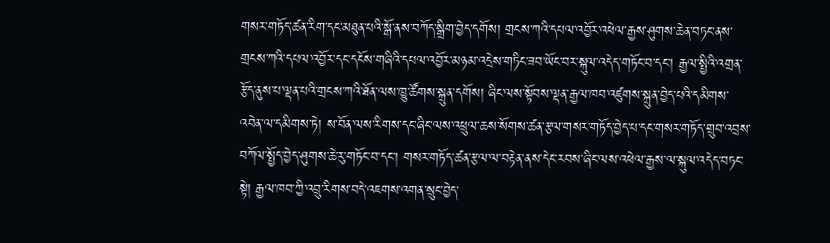གསར་གཏོད་ཚན་རིག་དང་མཐུན་པའི་སྒོ་ནས་བཀོད་སྒྲིག་བྱེད་དགོས། གྲངས་ཀའི་དཔལ་འབྱོར་འཕེལ་རྒྱས་ཤུགས་ཆེན་བཏང་ནས་གྲངས་ཀའི་དཔལ་འབྱོར་དང་དངོས་གཞིའི་དཔལ་འབྱོར་མཉམ་འདྲེས་གཏིང་ཟབ་ཡོང་བར་སྐུལ་འདེད་གཏོང་བ་དང་། རྒྱལ་སྤྱིའི་འགྲན་རྩོད་ནུས་པ་ལྡན་པའི་གྲངས་ཀའི་ཐོན་ལས་ཁྱུ་ཚོགས་སྐྲུན་དགོས། ཞིང་ལས་སྟོབས་ལྡན་རྒྱལ་ཁབ་འཛུགས་སྐྲུན་བྱེད་པའི་དམིགས་འབེན་ལ་དམིགས་ཏེ། ས་བོན་ལས་རིགས་དང་ཞིང་ལས་འཕྲུལ་ཆས་སོགས་ཚན་རྩལ་གསར་གཏོད་བྱེད་པ་དང་གསར་གཏོད་གྲུབ་འབྲས་བཀོལ་སྤྱོད་བྱེད་ཤུགས་ཆེ་རུ་གཏོང་བ་དང་། གསར་གཏོད་ཚན་རྩལ་ལ་བརྟེན་ནས་དེང་རབས་ཞིང་ལས་འཕེལ་རྒྱས་ལ་སྐུལ་འདེད་བཏང་སྟེ། རྒྱལ་ཁབ་ཀྱི་འབྲུ་རིགས་བདེ་འཇགས་འགན་སྲུང་བྱེད་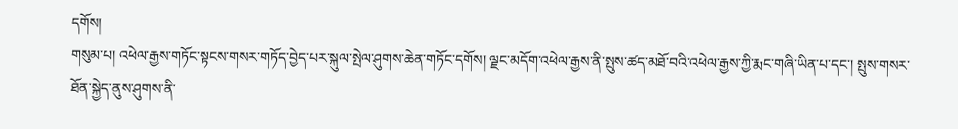དགོས།
གསུམ་པ། འཕེལ་རྒྱས་གཏོང་སྟངས་གསར་གཏོད་བྱེད་པར་སྐུལ་སྤེལ་ཤུགས་ཆེན་གཏོང་དགོས། ལྗང་མདོག་འཕེལ་རྒྱས་ནི་སྤུས་ཚད་མཐོ་བའི་འཕེལ་རྒྱས་ཀྱི་རྨང་གཞི་ཡིན་པ་དང་། སྤུས་གསར་ཐོན་སྐྱེད་ནུས་ཤུགས་ནི་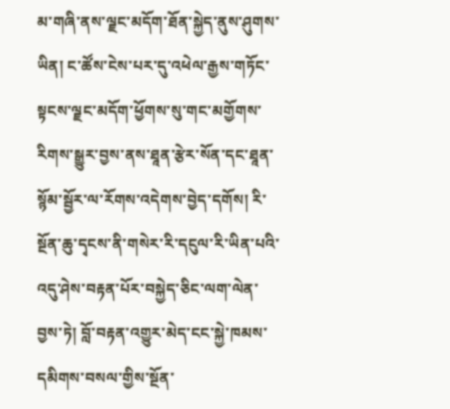མ་གཞི་ནས་ལྗང་མདོག་ཐོན་སྐྱེད་ནུས་ཤུགས་ཡིན། ང་ཚོས་ངེས་པར་དུ་འཕེལ་རྒྱས་གཏོང་སྟངས་ལྗང་མདོག་ཕྱོགས་སུ་གང་མགྱོགས་རིགས་སྒྱུར་བྱས་ནས་ཐཱན་རྩེར་སོན་དང་ཐཱན་སྙོམ་སྦྱོར་ལ་རོགས་འདེགས་བྱེད་དགོས། རི་སྔོན་ཆུ་དྭངས་ནི་གསེར་རི་དངུལ་རི་ཡིན་པའི་འདུ་ཤེས་བརྟན་པོར་བསྐྱེད་ཅིང་ལག་ལེན་བྱས་ཏེ། བློ་བརྟན་འགྱུར་མེད་ངང་སྐྱེ་ཁམས་དམིགས་བསལ་གྱིས་སྔོན་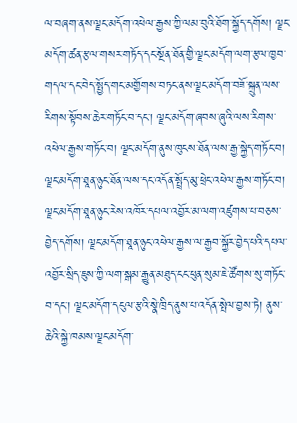ལ་བཞག་ནས་ལྗང་མདོག་འཕེལ་རྒྱས་ཀྱི་ལམ་བུའི་ཐོག་སྐྱོད་དགོས། ལྗང་མདོག་ཚན་རྩལ་གསར་གཏོད་དང་སྔོན་ཐོན་གྱི་ལྗང་མདོག་ལག་རྩལ་ཁྱབ་གདལ་དང་བེད་སྤྱོད་གང་མགྱོགས་བཏང་ནས་ལྗང་མདོག་བཟོ་སྐྲུན་ལས་རིགས་སྟོབས་ཆེར་གཏོང་བ་དང་། ལྗང་མདོག་ཞབས་ཞུའི་ལས་རིགས་འཕེལ་རྒྱས་གཏོང་བ། ལྗང་མདོག་ནུས་ཁུངས་ཐོན་ལས་རྒྱ་སྐྱེད་གཏོང་བ། ལྗང་མདོག་ཐཱན་ཉུང་ཐོན་ལས་དང་འདོན་སྤྲོད་མུ་ཕྲེང་འཕེལ་རྒྱས་གཏོང་བ། ལྗང་མདོག་ཐཱན་ཉུང་རེས་འཁོར་དཔལ་འབྱོར་མ་ལག་འཛུགས་པ་བཅས་བྱེད་དགོས། ལྗང་མདོག་ཐཱན་ཉུང་འཕེལ་རྒྱས་ལ་རྒྱབ་སྐྱོར་བྱེད་པའི་དཔལ་འབྱོར་སྲིད་ཇུས་ཀྱི་ལག་སྒམ་རྒྱུན་མཐུད་ངང་ཕུན་སུམ་ཇེ་ཚོགས་སུ་གཏོང་བ་དང་། ལྗང་མདོག་དངུལ་རྩའི་སྣེ་ཁྲིད་ནུས་པ་འདོན་སྤེལ་བྱས་ཏེ། ནུས་ཆེའི་སྐྱེ་ཁམས་ལྗང་མདོག་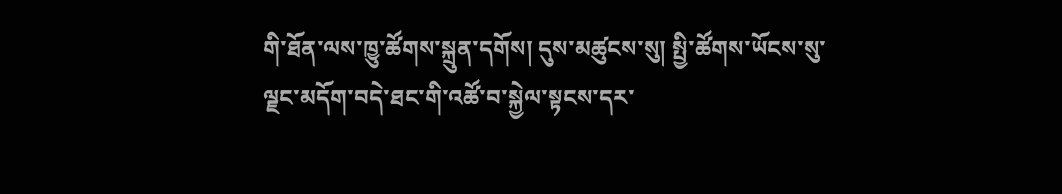གི་ཐོན་ལས་ཁྱུ་ཚོགས་སྐྲུན་དགོས། དུས་མཚུངས་སུ། སྤྱི་ཚོགས་ཡོངས་སུ་ལྗང་མདོག་བདེ་ཐང་གི་འཚོ་བ་སྐྱེལ་སྟངས་དར་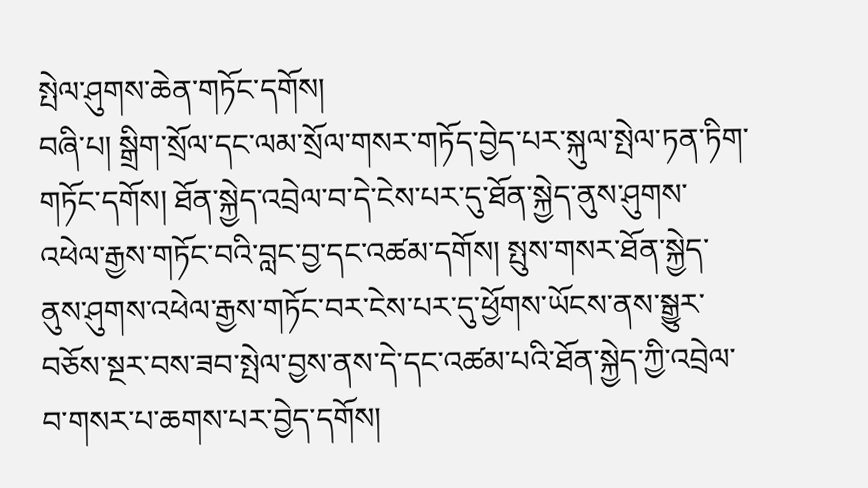སྤེལ་ཤུགས་ཆེན་གཏོང་དགོས།
བཞི་པ། སྒྲིག་སྲོལ་དང་ལམ་སྲོལ་གསར་གཏོད་བྱེད་པར་སྐུལ་སྤེལ་ཏན་ཏིག་གཏོང་དགོས། ཐོན་སྐྱེད་འབྲེལ་བ་དེ་ངེས་པར་དུ་ཐོན་སྐྱེད་ནུས་ཤུགས་འཕེལ་རྒྱས་གཏོང་བའི་བླང་བྱ་དང་འཚམ་དགོས། སྤུས་གསར་ཐོན་སྐྱེད་ནུས་ཤུགས་འཕེལ་རྒྱས་གཏོང་བར་ངེས་པར་དུ་ཕྱོགས་ཡོངས་ནས་སྒྱུར་བཅོས་སྔར་བས་ཟབ་སྤེལ་བྱས་ནས་དེ་དང་འཚམ་པའི་ཐོན་སྐྱེད་ཀྱི་འབྲེལ་བ་གསར་པ་ཆགས་པར་བྱེད་དགོས།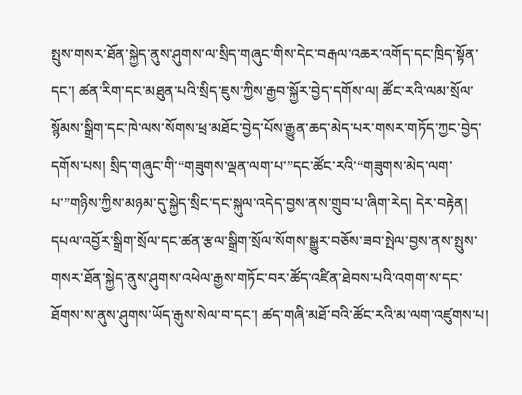སྤུས་གསར་ཐོན་སྐྱེད་ནུས་ཤུགས་ལ་སྲིད་གཞུང་གིས་དེང་བརྒལ་འཆར་འགོད་དང་ཁྲིད་སྟོན་དང་། ཚན་རིག་དང་མཐུན་པའི་སྲིད་ཇུས་ཀྱིས་རྒྱབ་སྐྱོར་བྱེད་དགོས་ལ། ཚོང་རའི་ལམ་སྲོལ་སྙོམས་སྒྲིག་དང་ཁེ་ལས་སོགས་ཕྲ་མཐོང་བྱེད་པོས་རྒྱུན་ཆད་མེད་པར་གསར་གཏོད་ཀྱང་བྱེད་དགོས་པས། སྲིད་གཞུང་གི་“གཟུགས་ལྡན་ལག་པ་”དང་ཚོང་རའི་“གཟུགས་མེད་ལག་པ་”གཉིས་ཀྱིས་མཉམ་དུ་སྐྱེད་སྲིང་དང་སྐུལ་འདེད་བྱས་ནས་གྲུབ་པ་ཞིག་རེད། དེར་བརྟེན། དཔལ་འབྱོར་སྒྲིག་སྲོལ་དང་ཚན་རྩལ་སྒྲིག་སྲོལ་སོགས་སྒྱུར་བཅོས་ཟབ་སྤེལ་བྱས་ནས་སྤུས་གསར་ཐོན་སྐྱེད་ནུས་ཤུགས་འཕེལ་རྒྱས་གཏོང་བར་ཚོད་འཛིན་ཐེབས་པའི་འགག་ས་དང་ཐོགས་ས་ནུས་ཤུགས་ཡོད་རྒུས་སེལ་བ་དང་། ཚད་གཞི་མཐོ་བའི་ཚོང་རའི་མ་ལག་འཛུགས་པ།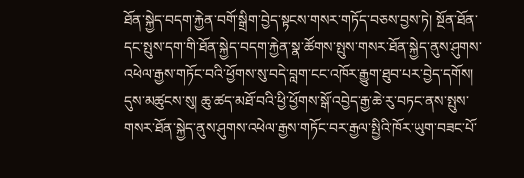ཐོན་སྐྱེད་བདག་རྐྱེན་བགོ་སྒྲིག་བྱེད་སྟངས་གསར་གཏོད་བཅས་བྱས་ཏེ། སྔོན་ཐོན་དང་སྤུས་དག་གི་ཐོན་སྐྱེད་བདག་རྐྱེན་སྣ་ཚོགས་སྤུས་གསར་ཐོན་སྐྱེད་ནུས་ཤུགས་འཕེལ་རྒྱས་གཏོང་བའི་ཕྱོགས་སུ་བདེ་བླག་ངང་འཁོར་རྒྱུག་ཐུབ་པར་བྱེད་དགོས། དུས་མཚུངས་སུ། ཆུ་ཚད་མཐོ་བའི་ཕྱི་ཕྱོགས་སྒོ་འབྱེད་རྒྱ་ཆེ་རུ་བཏང་ནས་སྤུས་གསར་ཐོན་སྐྱེད་ནུས་ཤུགས་འཕེལ་རྒྱས་གཏོང་བར་རྒྱལ་སྤྱིའི་ཁོར་ཡུག་བཟང་པོ་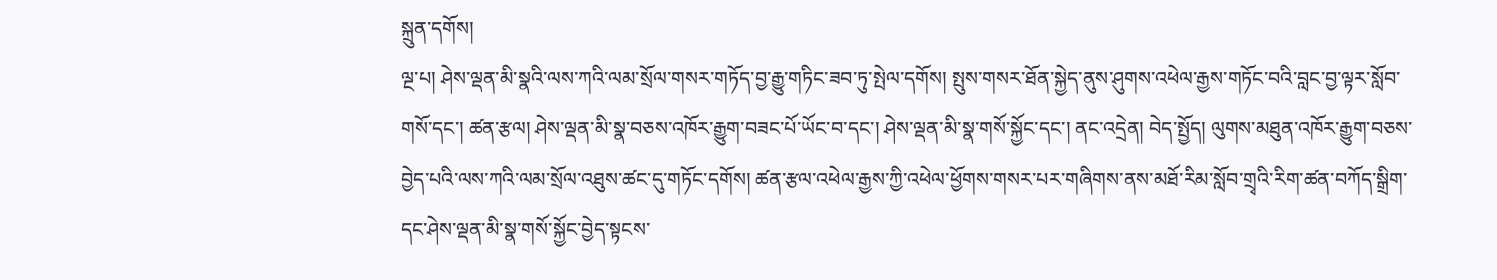སྐྲུན་དགོས།
ལྔ་པ། ཤེས་ལྡན་མི་སྣའི་ལས་ཀའི་ལམ་སྲོལ་གསར་གཏོད་བྱ་རྒྱུ་གཏིང་ཟབ་ཏུ་སྤེལ་དགོས། སྤུས་གསར་ཐོན་སྐྱེད་ནུས་ཤུགས་འཕེལ་རྒྱས་གཏོང་བའི་བླང་བྱ་ལྟར་སློབ་གསོ་དང་། ཚན་རྩལ། ཤེས་ལྡན་མི་སྣ་བཅས་འཁོར་རྒྱུག་བཟང་པོ་ཡོང་བ་དང་། ཤེས་ལྡན་མི་སྣ་གསོ་སྐྱོང་དང་། ནང་འདྲེན། བེད་སྤྱོད། ལུགས་མཐུན་འཁོར་རྒྱུག་བཅས་བྱེད་པའི་ལས་ཀའི་ལམ་སྲོལ་འཐུས་ཚང་དུ་གཏོང་དགོས། ཚན་རྩལ་འཕེལ་རྒྱས་ཀྱི་འཕེལ་ཕྱོགས་གསར་པར་གཞིགས་ནས་མཐོ་རིམ་སློབ་གྲྭའི་རིག་ཚན་བཀོད་སྒྲིག་དང་ཤེས་ལྡན་མི་སྣ་གསོ་སྐྱོང་བྱེད་སྟངས་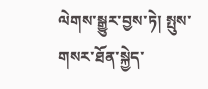ལེགས་སྒྱུར་བྱས་ཏེ། སྤུས་གསར་ཐོན་སྐྱེད་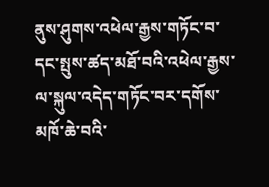ནུས་ཤུགས་འཕེལ་རྒྱས་གཏོང་བ་དང་སྤུས་ཚད་མཐོ་བའི་འཕེལ་རྒྱས་ལ་སྐུལ་འདེད་གཏོང་བར་དགོས་མཁོ་ཆེ་བའི་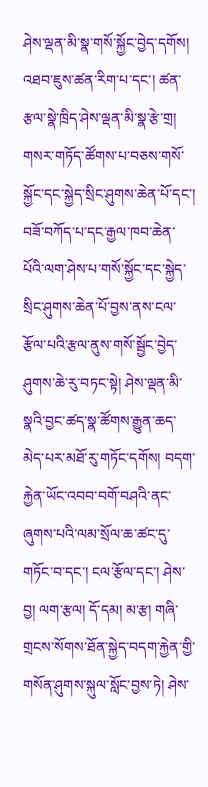ཤེས་ལྡན་མི་སྣ་གསོ་སྐྱོང་བྱེད་དགོས། འཐབ་ཇུས་ཚན་རིག་པ་དང་། ཚན་རྩལ་སྣེ་ཁྲིད་ཤེས་ལྡན་མི་སྣ་རྩེ་གྲ། གསར་གཏོད་ཚོགས་པ་བཅས་གསོ་སྐྱོང་དང་སྐྱེད་སྲིང་ཤུགས་ཆེན་པོ་དང་། བཟོ་བཀོད་པ་དང་རྒྱལ་ཁབ་ཆེན་པོའི་ལག་ཤེས་པ་གསོ་སྐྱོང་དང་སྐྱེད་སྲིང་ཤུགས་ཆེན་པོ་བྱས་ནས་ངལ་རྩོལ་པའི་རྩལ་ནུས་གསོ་སྦྱོང་བྱེད་ཤུགས་ཆེ་རུ་བཏང་སྟེ། ཤེས་ལྡན་མི་སྣའི་བྱང་ཚད་སྣ་ཚོགས་རྒྱུན་ཆད་མེད་པར་མཐོ་རུ་གཏོང་དགོས། བདག་རྐྱེན་ཡོང་འབབ་བགོ་བཤའི་ནང་ཞུགས་པའི་ལམ་སྲོལ་ཆ་ཚང་དུ་གཏོང་བ་དང་། ངལ་རྩོལ་དང་། ཤེས་བྱ། ལག་རྩལ། དོ་དམ། མ་རྩ། གཞི་གྲངས་སོགས་ཐོན་སྐྱེད་བདག་རྐྱེན་གྱི་གསོན་ཤུགས་སྐུལ་སློང་བྱས་ཏེ། ཤེས་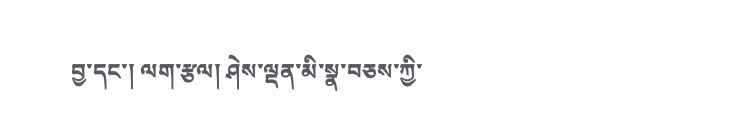བྱ་དང་། ལག་རྩལ། ཤེས་ལྡན་མི་སྣ་བཅས་ཀྱི་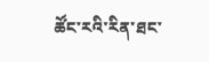ཚོང་རའི་རིན་ཐང་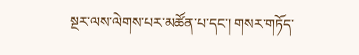སྔར་ལས་ལེགས་པར་མཚོན་པ་དང་། གསར་གཏོད་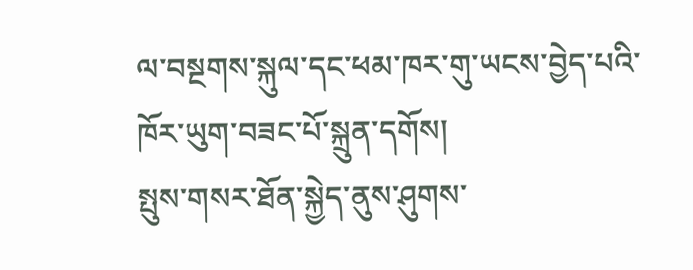ལ་བསྔགས་སྐུལ་དང་ཕམ་ཁར་གུ་ཡངས་བྱེད་པའི་ཁོར་ཡུག་བཟང་པོ་སྐྲུན་དགོས།
སྤུས་གསར་ཐོན་སྐྱེད་ནུས་ཤུགས་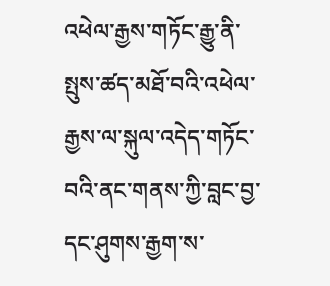འཕེལ་རྒྱས་གཏོང་རྒྱུ་ནི་སྤུས་ཚད་མཐོ་བའི་འཕེལ་རྒྱས་ལ་སྐུལ་འདེད་གཏོང་བའི་ནང་གནས་ཀྱི་བླང་བྱ་དང་ཤུགས་རྒྱག་ས་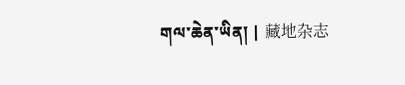གལ་ཆེན་ཡིན། | 藏地杂志